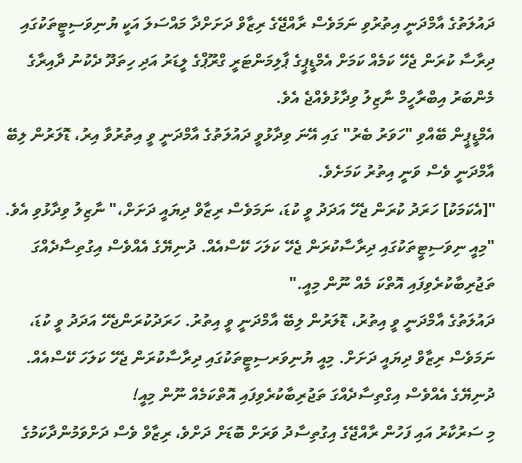ދައުލަތުގެ އާމްދަނީ އިތުރުވި ނަމަވެސް ރާއްޖޭގެ ރިޒާވް ދަށަށްދާ މައްސަލަ އަކީ ޔުނިވަސިޓީތަކުގައި ދިރާސާ ކުރަން ޖެހޭ ކަމެއް ކަމަށް އެމްޑީޕީގެ ޕާލިމަންޓަރީ ގްރޫޕްގެ ލީޑަރު އަދި ހިތަދޫ ދެކުނު ދާއިރާގެ މެންބަރު އިބްރާހީމް ނާޒިލު ވިދާޅުވެއްޖެ އެވެ.
އެމްޑީޕީން ބޭއްވި "ހަވަރު ބެރު" ގައި އޭނަ ވިދާޅުވީ ދައުލަތުގެ އާމްދަނީ ވީ އިތުރުވާ އިރު، ޑޮލަރުން ލިބޭ އާމްދަނީ ވެސް ވަނީ އިތުރު ކަމަށެވެ.
"[އެކަމަކު] ހަރަދު ކުރަން ޖެހޭ އަދަދު ވީ ކުޑަ، ނަމަވެސް ރިޒާވް ދިޔައީ ދަށަށް،" ނާޒިލު ވިދާޅުވި އެވެ. "މިއީ ނިވަސިޓީތަކުގައި ދިރާސާކުރަން ޖެހޭ ކަލަހަ ކޭސްއެއް. ދުނިޔޭގެ އެއްވެސް އިގުތިސާދެއްގަ ތަޖުރިބާކުރެވިފައި އޮތްކަ މެއް ނޫން މިއީ."
ދައުލަތުގެ އާމްދަނީ ވީ އިތުރު، ޑޮލަރުން ލިބޭ އާމްދަނީ ވީ އިތުރު. ހަރަދުކުރަންޖެހޭ އަދަދު ވީ ކުޑަ، ނަމަވެސް ރިޒާވް ދިޔައީ ދަށަށް. މިއީ ޔުނިވަރސިޓީތަކުގައި ދިރާސާކުރަން ޖެހޭ ކަލަހަ ކޭސްއެއް. ދުނިޔޭގެ އެއްވެސް އިގްތިސާދެއްގަ ތަޖުރިބާކުރެވިފައި އޮތްކަމެއް ނޫން މިއީ!
މި ސަރުކާރު އައި ފަހުން ރާއްޖޭގެ އިގުތިސާދު ވަރަށް ބޮޑަށް ދަށްވެ، ރިޒާވް ވެސް ދަށްވަމުންދާކަމުގެ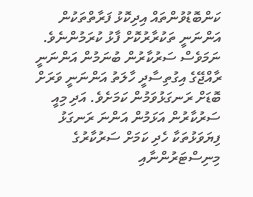ކަންބޮޑުވުންތައް އިދިކޮޅު ފަރާތްތަކުން އަންނަނީ ތަކުރާރުކޮށް ފާޅު ކުރަމުންނެވެ. ނަމަވެސް ސަރުކާރުން ބުނަމުން އަންނަނީ ރާއްޖޭގެ އިގުތިސާދީ ހާލަތު އަންނަނީ ވަރަށް ބޮޑަށް ރަނގަޅުވަމުން ކަމަށެވެ. އަދި މިއީ ސަރުކާރުން އަޅަމުން އަންނަ ރަނގަޅު ފިޔަވަޅުތަކާ ހެދި ކަމަށް ސަރުކާރުގެ މިނިސްޓަރުންނާއި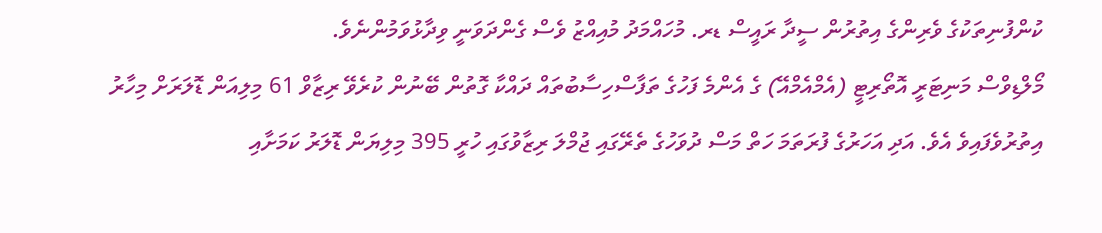ކުންފުނިތަކުގެ ވެރިންގެ އިތުރުން ސީދާ ރައީސް ޑރ. މުހައްމަދު މުއިއްޒު ވެސް ގެންދަވަނީ ވިދާޅުވަމުންނެވެ.
މޯލްޑިވްސް މަނިޓަރީ އޮތޯރިޓީ (އެމްއެމްއޭ) ގެ އެންމެ ފަހުގެ ތަފާސްހިސާބުތައް ދައްކާ ގޮތުން ބޭނުން ކުރެވޭ ރިޒާވް 61 މިލިއަން ޑޮލަރަށް މިހާރު އިތުރުވެފައިވެ އެވެ. އަދި އަހަރުގެ ފުރަތަމަ ހަތް މަސް ދުވަހުގެ ތެރޭގައި ޖުމްލަ ރިޒާވުގައި ހުރީ 395 މިލިޔަން ޑޮލަރު ކަމަށާއި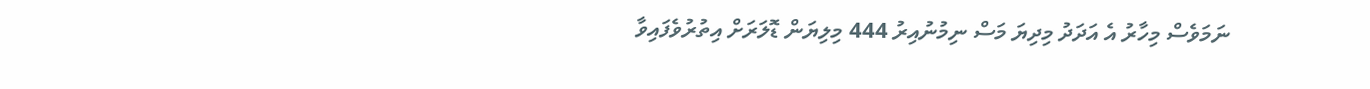ނަމަވެސް މިހާރު އެ އަދަދު މިދިޔަ މަސް ނިމުނުއިރު 444 މިލިޔަން ޑޮލަރަށް އިތުރުވެފައިވާ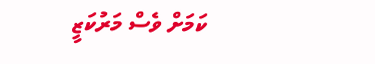ކަމަށް ވެސް މަރުކަޒީ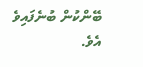ބޭންކުން ބުނެފައިވެ އެވެ.